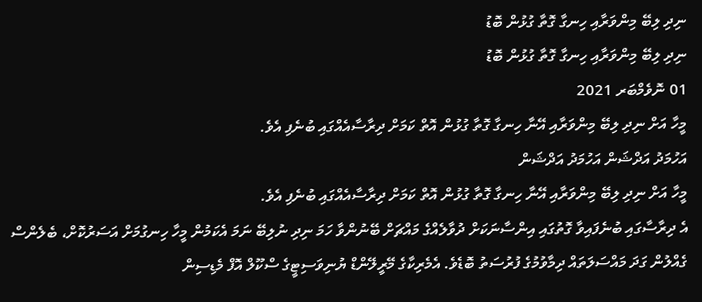ނިދި ލިބޭ މިންވަރާއި ހިނގާ ގޮތާ ގުޅުން ބޮޑު
ނިދި ލިބޭ މިންވަރާއި ހިނގާ ގޮތާ ގުޅުން ބޮޑު
01 ނޮވެމްބަރ 2021
މީހާ އަށް ނިދި ލިބޭ މިންވަރާއި އޭނާ ހިނގާ ގޮތާ ގުޅުން އޮތް ކަމަށް ދިރާސާއެއްގައި ބުނެފި އެވެ.
އަހުމަދު އަދްޝަން އަހުމަދު އަދްޝަން
މީހާ އަށް ނިދި ލިބޭ މިންވަރާއި އޭނާ ހިނގާ ގޮތާ ގުޅުން އޮތް ކަމަށް ދިރާސާއެއްގައި ބުނެފި އެވެ.
އެ ދިރާސާގައި ބުނެފައިވާ ގޮތުގައި އިންސާނަކަށް ދުވާލެއްގެ މައްޗަށް ބޭނުންވާ ހަމަ ނިދި ނުލިބޭ ނަމަ އެކަމުން މީހާ ހިނގުމަށް އަސަރުކޮށް، ބެލެންސް ގެއްލުން ގަދަ މައްސަލަތައް ދިމާވުމުގެ ފުރުސަތު ބޮޑެވެ. އެމެރިކާގެ މޭރީލޭންޑް ޔުނިވަސިޓީގެ ސްކޫލް އޮފް މެޑިސިން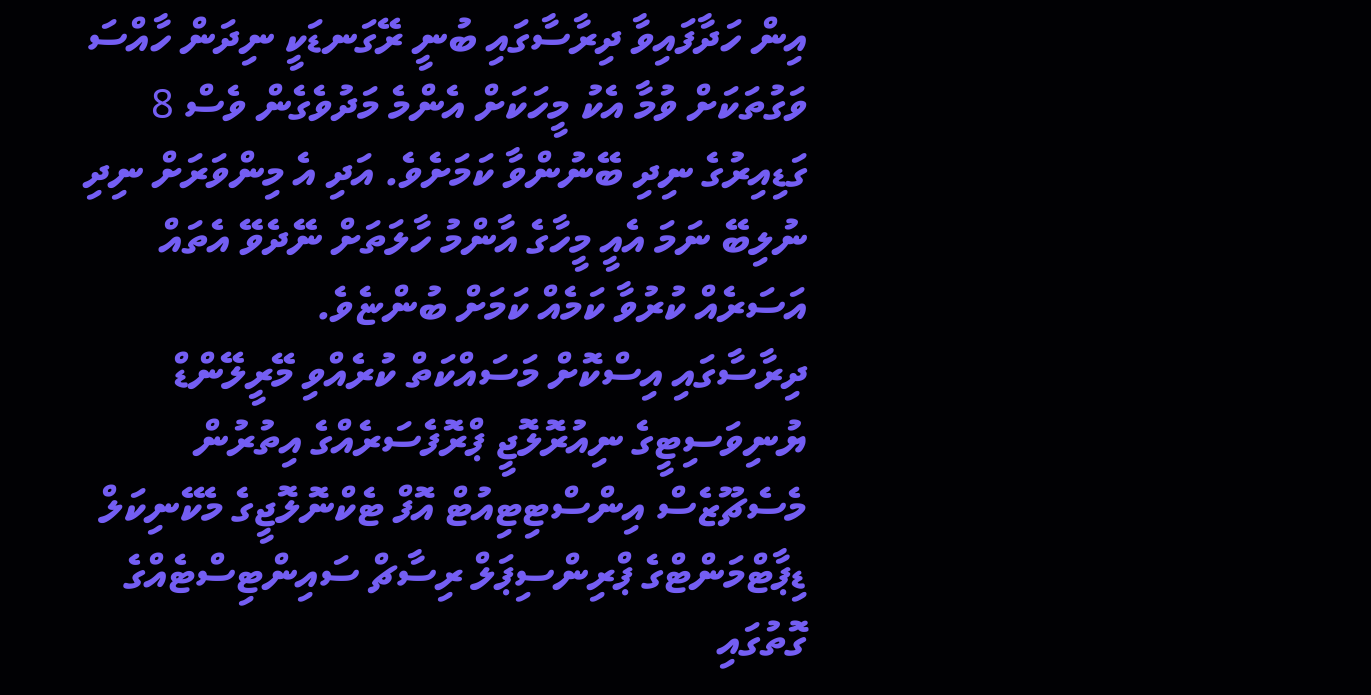އިން ހަދާފައިވާ ދިރާސާގައި ބުނީ ރޭގަނޑަކީ ނިދަން ހާއްސަ ވަގުތަކަށް ވުމާ އެކު މީހަކަށް އެންމެ މަދުވެގެން ވެސް 8 ގަޑިއިރުގެ ނިދި ބޭނުންވާ ކަމަށެވެ. އަދި އެ މިންވަރަށް ނިދި ނުލިބޭ ނަމަ އެއީ މީހާގެ އާންމު ހާލަތަށް ނޭދެވޭ އެތައް އަސަރެއް ކުރުވާ ކަމެއް ކަމަށް ބުންޏެވެ.
ދިރާސާގައި އިސްކޮށް މަސައްކަތް ކުރެއްވި މޭރީލޭންޑް ޔުނިވަސިޓީގެ ނިއުރޮލޮޖީ ޕްރޮފެސަރެއްގެ އިތުރުން މެސެޗޫޒެސް އިންސްޓިޓިއުޓް އޮފް ޓެކްނޮލޮޖީގެ މެކޭނިކަލް ޑިޕާޓްމަންޓްގެ ޕްރިންސިޕަލް ރިސާޗް ސައިންޓިސްޓެއްގެ ގޮތުގައި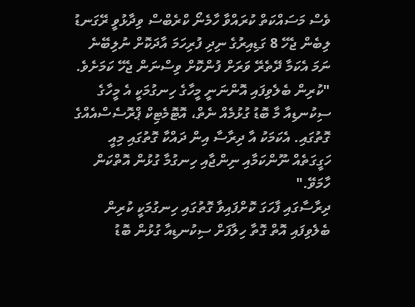ވެސް މަސައްކަތް ކުރައްވާ ހާމެނޯ ކްރެބްސް ވިދާޅުވީ ރޭގަނޑު ލިބެން ޖެހޭ 8 ގަޑިއިރުގެ ނިދި ފުރިހަމަ އާދަކޮށް ނުލިބޭނެ ނަމަ އެކަމާ ދޭތެރޭ ވަރަށް ފުންކޮށް ވިސްނަން ޖެހޭ ކަމަށެވެ.
"ކުރިން ބެލެވިފައި އޮންނަނީ މީހާގެ ހިނގުމަކީ އެ މީހާގެ ސިކުނޑިއާ މާ ބޮޑު ގުޅުމެއް ނެތް، އޮޓޮމެޓިކް ޕްރޮސެސްއެއްގެ ގޮތުގައި. އެކަމަކު އާ ދިރާސާ އިން ދައްކާ ގޮތުގައި މިއީ ހަގީގަތެއް ނޫންކަމާއި ނިންޖާއި ހިނގުމާ ގުޅުން އޮތްކަން ހާމަވޭ."
ދިރާސާގައި ފާހަގަ ކޮށްފައިވާ ގޮތުގައި ހިނގުމަކީ ކުރިން ބެލެވިފައި އޮތް ގޮތާ ހިލާފަށް ސިކުނޑިއާ ގުޅުން ބޮޑު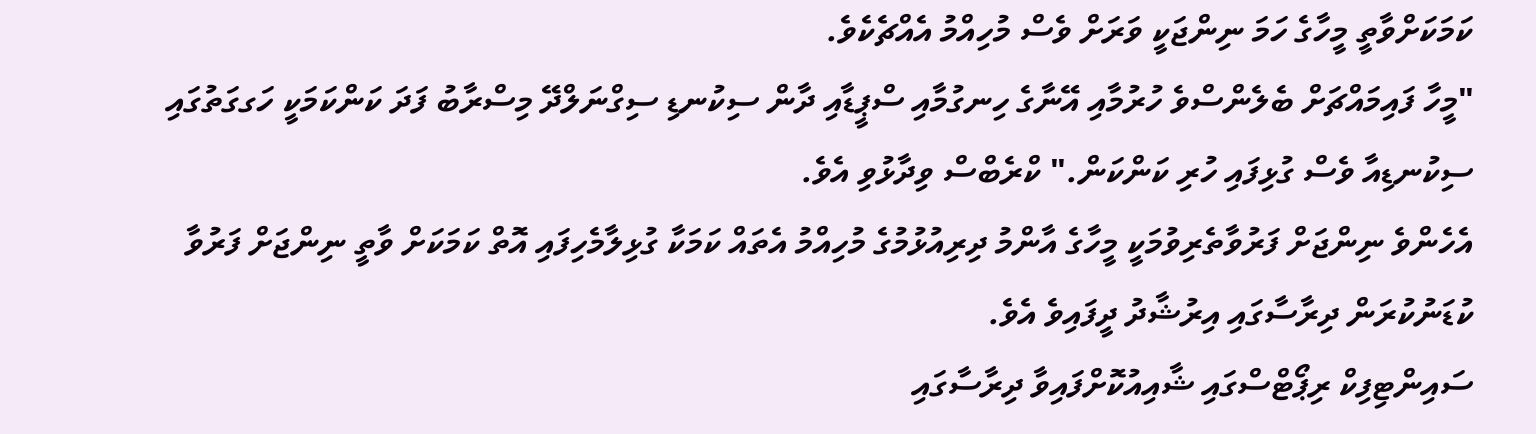ކަމަކަށްވާތީ މީހާގެ ހަމަ ނިންޖަކީ ވަރަށް ވެސް މުހިއްމު އެއްޗެކެވެ.
"މީހާ ފައިމައްޗަށް ބެލެންސްވެ ހުރުމާއި އޭނާގެ ހިނގުމާއި ސްޕީޑާއި ދާން ސިކުނޑި ސިގްނަލްދޭ މިސްރާބު ފަދަ ކަންކަމަކީ ހަގގަތުގައި ސިކުނޑިއާ ވެސް ގުޅިފައި ހުރި ކަންކަން." ކްރެބްސް ވިދާޅުވި އެވެ.
އެހެންވެ ނިންޖަށް ފަރުވާތެރިވުމަކީ މީހާގެ އާންމު ދިރިއުޅުމުގެ މުހިއްމު އެތައް ކަމަކާ ގުޅިލާމެހިފައި އޮތް ކަމަކަށް ވާތީ ނިންޖަށް ފަރުވާ ކުޑަނުކުރަން ދިރާސާގައި އިރުޝާދު ދީފައިވެ އެވެ.
ސައިންޓިފިކް ރިޕޯޓްސްގައި ޝާއިއުކޮށްފައިވާ ދިރާސާގައި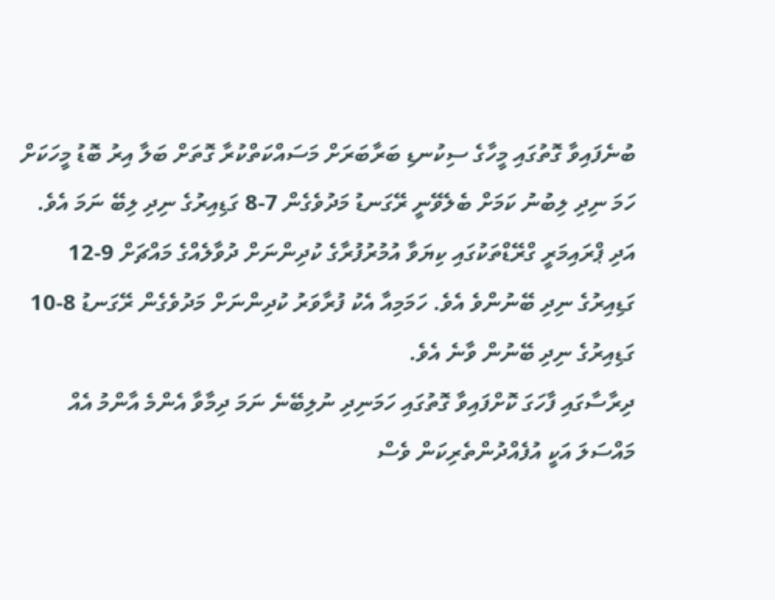ބުނެފައިވާ ގޮތުގައި މީހާގެ ސިކުނޑި ބަރާބަރަށް މަސައްކަތްކުރާ ގޮތަށް ބަލާ އިރު ބޮޑު މީހަކަށް ހަމަ ނިދި ލިބުނު ކަމަށް ބެލެވޭނީ ރޭގަނޑު މަދުވެގެން 7-8 ގަޑިއިރުގެ ނިދި ލިބޭ ނަމަ އެވެ. އަދި ޕްރައިމަރީ ގްރޭޑްތަކުގައި ކިޔަވާ އުމުރުފުރާގެ ކުދިންނަށް ދުވާލެއްގެ މައްޗަށް 9-12 ގަޑިއިރުގެ ނިދި ބޭނުންވެ އެވެ. ހަމަމިއާ އެކު ފުރާވަރު ކުދިންނަށް މަދުވެގެން ރޭގަނޑު 8-10 ގަޑިއިރުގެ ނިދި ބޭނުން ވާނެ އެވެ.
ދިރާސާގައި ފާހަގަ ކޮށްފައިވާ ގޮތުގައި ހަމަނިދި ނުލިބޭނެ ނަމަ ދިމާވާ އެންމެ އާންމު އެއް މައްސަލަ އަކީ އުފެއްދުންތެރިކަން ވެސް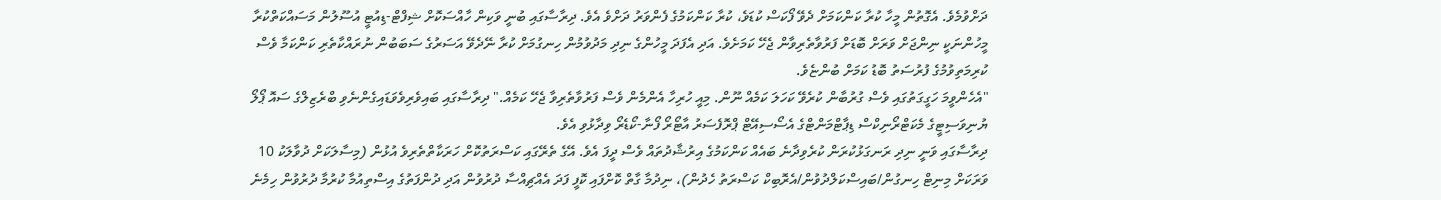ދަށްވުމެވެ. އެގޮތުން މީހާ ކުރާ ކަންކަމަށް ދެވޭ ފޯކަސް ކުޑަވެ، ކުރާ ކަންކަމުގެ ފެންވަރު ދަށްވެ އެވެ. ދިރާސާގައި ބުނީ ވަކިން ހާއްސަކޮށް ޝިފްޓް-ޑިއުޓީ އުސޫލުން މަސައްކަތްކުރާ މީހުންނަކީ ނިންޖަށް ވަރަށް ބޮޑަށް ފަރުވާތެރިވާން ޖެހޭ ކަމަށެވެ. އަދި އެފަދަ މީހުންގެ ނިދި މަދުވުމުން ހިނގުމަށް ކުރާ ނޭދެވޭ އަސަރުގެ ސަބަބުން ނުރައްކާތެރި ކަންކަމާ ވެސް ކުރިމަތިވުމުގެ ފުރުސަތު ބޮޑު ކަމަށް ބުންޏެވެ.
"އެހެންވީމަ ހަގީގަތުގައި ވެސް ގުރުބާން ކުރެވޭ ކަހަލަ ކަމެއް ނޫން. މިއީ ހުރިހާ އެންމެން ވެސް ފަރުވާތެރިވާ ޖެހޭ ކަމެއް." ދިރާސާގައި ބައިވެރިވެވަޑައިގެންނެވި ބްރެޒިލްގެ ސައޮ ޕޯލޯ ޔުނިވަސިޓީގެ މެކަޓްރޯނިކްސް ޑިޕާޓްމަންޓްގެ އެސޯސިއޭޓް ޕްރޮފެސަރު އާޓޯރޯ ފޯނާ-ކޯޑެރޯ ވިދާޅުވި އެވެ.
ދިރާސާގައި ވަނީ ނިދި ރަނގަޅުކުރަން ކުރެވިދާނެ ބައެއް ކަންކަމުގެ އިރުޝާދުތައް ވެސް ދީފަ އެވެ. އޭގެ ތެރޭގައި ކަސްރަތުކޮށް ހަރަކާތްތެރިވެ އުޅުން (މިސާލަކަށް ދުވާލަކު 10 ވަރަކަށް މިނިޓް ހިނގުން/ބައިސްކަލްދުވުން/އެރޮބިކް ކަސްރަތު ހެދުން)، ނިދުމާ ގާތް ކޮށްފައި ކޮފީ ފަދަ އެއްޗިއްސާ ދުރުވުން އަދި ދުންފަތުގެ އިސްތިއުމާ ކުރުމާ ދުރުވުން ހިމެނެ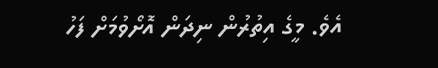އެވެ. މީގެ އިތުރުން ނިދަން އޮށޯވުމަށް ފަހު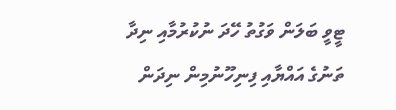ޓީވީ ބަލަން ވަގުތު ހޭދަ ނުކުރުމާއި ނިދާ ތަނުގެ އައްޔާއި ފިނިހޫނުމިން ނިދަން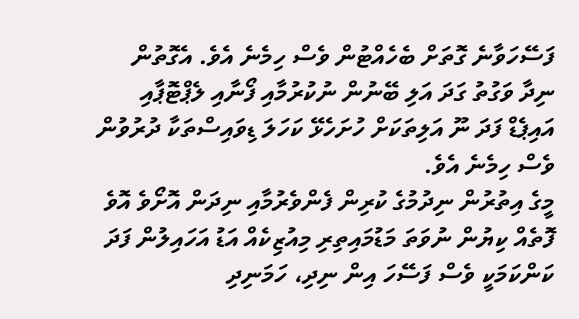ފަސޭހަވާނެ ގޮތަށް ބެހެއްޓުން ވެސް ހިމެނެ އެވެ. އެގޮތުން ނިދާ ވަގުތު ގަދަ އަލި ބޭނުން ނުކުރުމާއި ފޯނާއި ލެޕްޓޮޕާއި އައިޕެޑް ފަދަ ނޫ އަލިތަކަށް ހުށަހެޅޭ ކަހަލަ ޑިވައިސްތަކާ ދުރުވުން ވެސް ހިމެނެ އެވެ.
މީގެ އިތުރުން ނިދުމުގެ ކުރިން ފެންވެރުމާއި ނިދަން އޮށޯވެ އޮވެ ފޮތެއް ކިޔުން ނުވަތަ މަޑުމައިތިރި މިއުޒިކެއް އަޑު އަހައިލުން ފަދަ ކަންކަމަކީ ވެސް ފަސޭހަ އިން ނިދި، ހަމަނިދި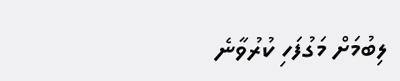ލިބުމަށް މަގުފަހި ކުރުވާނެ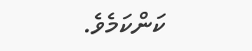ކަންކަމެވެ.